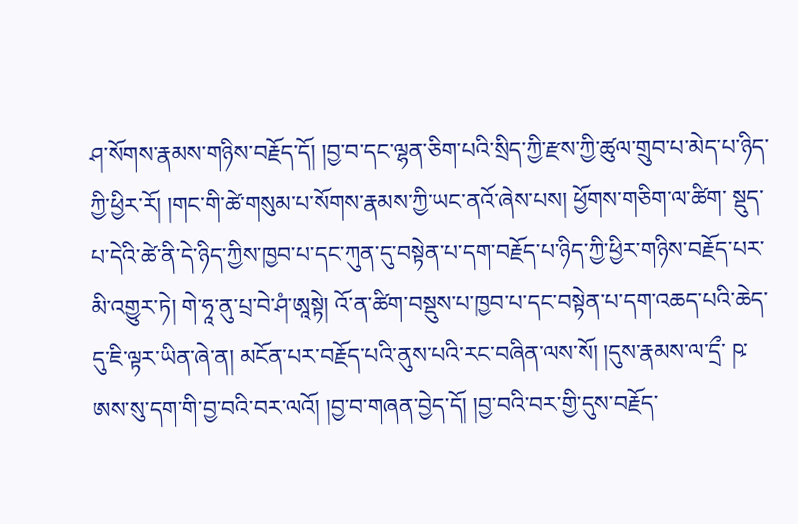ཤ་སོགས་རྣམས་གཉིས་བརྗོད་དོ། །བྱ་བ་དང་ལྷན་ཅིག་པའི་སྲིད་ཀྱི་རྫས་ཀྱི་ཚུལ་གྲུབ་པ་མེད་པ་ཉིད་ཀྱི་ཕྱིར་རོ། །གང་གི་ཚེ་གསུམ་པ་སོགས་རྣམས་ཀྱི་ཡང་ནའོ་ཞེས་པས། ཕྱོགས་གཅིག་ལ་ཚིག་ སྡུད་པ་དེའི་ཚེ་ནི་དེ་ཉིད་ཀྱིས་ཁྱབ་པ་དང་ཀུན་དུ་བསྟེན་པ་དག་བརྗོད་པ་ཉིད་ཀྱི་ཕྱིར་གཉིས་བརྗོད་པར་མི་འགྱུར་ཏེ། གེ་ཧཱ་ནུ་པྲ་བེ་ཤཾ་ཨཱསྟེ། འོ་ན་ཚིག་བསྡུས་པ་ཁྱབ་པ་དང་བསྟེན་པ་དག་འཆད་པའི་ཆེད་དུ་ཇི་ལྟར་ཡིན་ཞེ་ན། མངོན་པར་བརྗོད་པའི་ནུས་པའི་རང་བཞིན་ལས་སོ། །དུས་རྣམས་ལ་དྲྀ་ ཥ་ཨས་སུ་དག་གི་བྱ་བའི་བར་ལའོ། །བྱ་བ་གཞན་བྱེད་དོ། །བྱ་བའི་བར་གྱི་དུས་བརྗོད་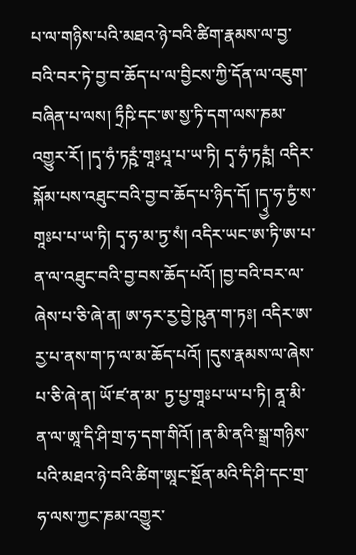པ་ལ་གཉིས་པའི་མཐའ་ཉེ་བའི་ཚིག་རྣམས་ལ་བྱ་བའི་བར་ཏེ་བྱ་བ་ཆོད་པ་ལ་བྱིངས་ཀྱི་དོན་ལ་འཇུག་བཞིན་པ་ལས། ཏྲྀཥི་དང་ཨ་སྱ་ཏི་དག་ལས་ཎམ་འགྱུར་རོ། །དྭ་ཧཾ་ཏཪྵཾ་གཱཿཔཱ་པ་ཡ་ཏི། དྭ་ཧཾ་ཏཪྵཾ། འདིར་ སྐོམ་པས་འཐུང་བའི་བྱ་བ་ཆོད་པ་ཉིད་དོ། །དྭྱ་ཧ་ཏྱཾ་ས་གཱཿཔ་པ་ཡ་ཏི། དྭ་ཧ་མ་ཏྱ་སཾ། འདིར་ཡང་ཨ་ཏི་ཨ་པ་ན་ལ་འཐུང་བའི་བྱ་བས་ཆོད་པའོ། །བྱ་བའི་བར་ལ་ཞེས་པ་ཅི་ཞེ་ན། ཨ་ཧར་རྱ་བྱེ་ཥུན་ག་ཏཿ། འདིར་ཨ་རྱ་པ་ནས་ག་ཏ་ལ་མ་ཆོད་པའོ། །དུས་རྣམས་ལ་ཞེས་པ་ཅི་ཞེ་ན། ཡོ་ཛ་ན་མ་ ཏྱ་པྱ་གཱཿཔ་ཡ་པ་ཏི། ནཱ་མི་ན་ལ་ཨཱ་དི་ཤི་གྲ་ཧ་དག་གིའོ། །ན་མི་ནའི་སྒྲ་གཉིས་པའི་མཐའ་ཉེ་བའི་ཚིག་ཨཱང་སྔོན་མའི་དི་ཤི་དང་གྲ་ཧ་ལས་ཀྱང་ཎམ་འགྱུར་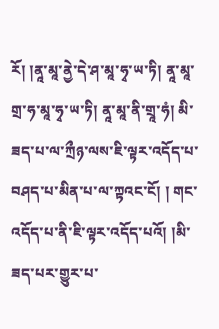རོ། །ནཱ་མཱ་ནྱེ་དེ་ཤ་མཱ་ཧྭ་ཡ་ཏི། ནཱ་མཱ་གྲ་ཧ་མཱ་ཧྭ་ཡ་ཏི། ནཱ་མཱ་ནི་གྲཱ་ཧཾ། མི་ཟད་པ་ལ་ཀྲྀཉ་ལས་ཇི་ལྟར་འདོད་པ་བཤད་པ་མིན་པ་ལ་ཀྟའང་ངོ། ། གང་འདོད་པ་ནི་ཇི་ལྟར་འདོད་པའོ། །མི་ཟད་པར་གྱུར་པ་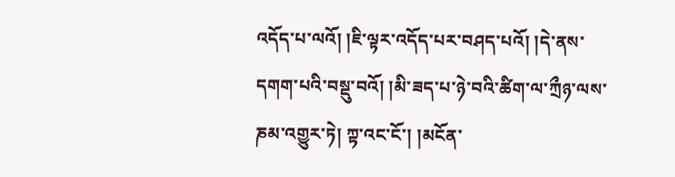འདོད་པ་ལའོ། །ཇི་ལྟར་འདོད་པར་བཤད་པའོ། །དེ་ནས་དགག་པའི་བསྡུ་བའོ། །མི་ཟད་པ་ཉེ་བའི་ཚིག་ལ་ཀྲྀཉ་ལས་ཎམ་འགྱུར་ཏེ། ཀྟ་འང་ངོ་། །མངོན་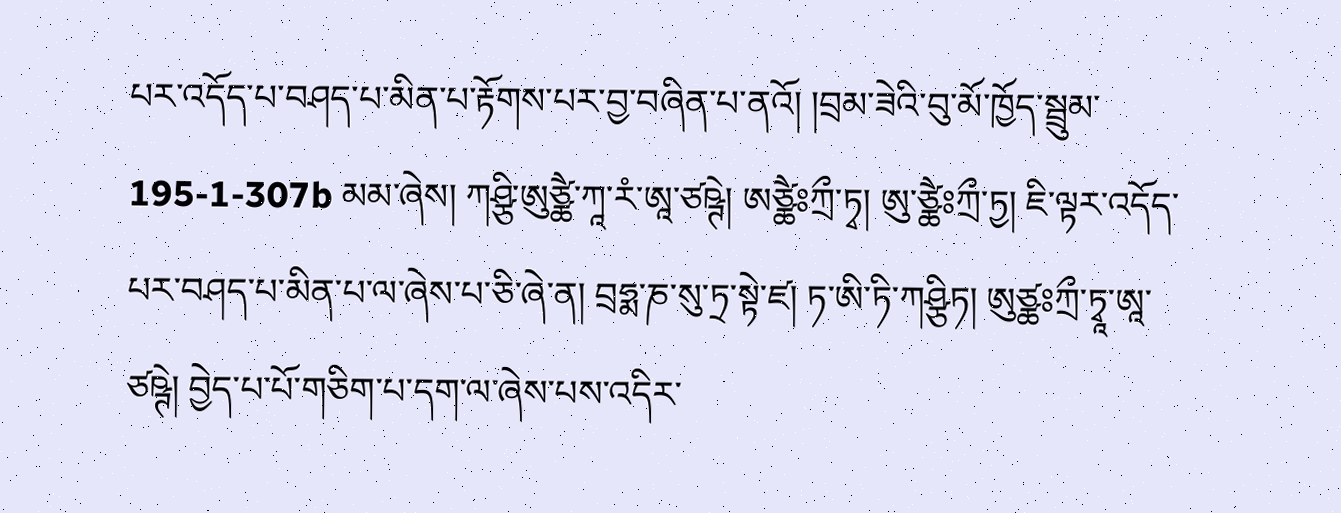པར་འདོད་པ་བཤད་པ་མིན་པ་རྟོགས་པར་བྱ་བཞིན་པ་ནའོ། །བྲམ་ཟེའི་བུ་མོ་ཁྱོད་སྦྲུམ་ 195-1-307b མམ་ཞེས། ཀཤྩི་ཨུཙྪཻ་ཀཱ་རཾ་ཨཱ་ཙཥྚེ། ཨཙྪཻཿཀྲྀ་ཏྭ། ཨུ་ཙྪཻཿཀྲྀ་ཏྱ། ཇི་ལྟར་འདོད་པར་བཤད་པ་མིན་པ་ལ་ཞེས་པ་ཅི་ཞེ་ན། བྲཧྨ་ཎ་སུ་ཏྲ་སྟེ་ཛ། ཏ་ཨི་ཏི་ཀཤྩིཏ། ཨུཙྪཿཀྲྀ་ཏྭཱ་ཨཱ་ཙཥྚེ། བྱེད་པ་པོ་གཅིག་པ་དག་ལ་ཞེས་པས་འདིར་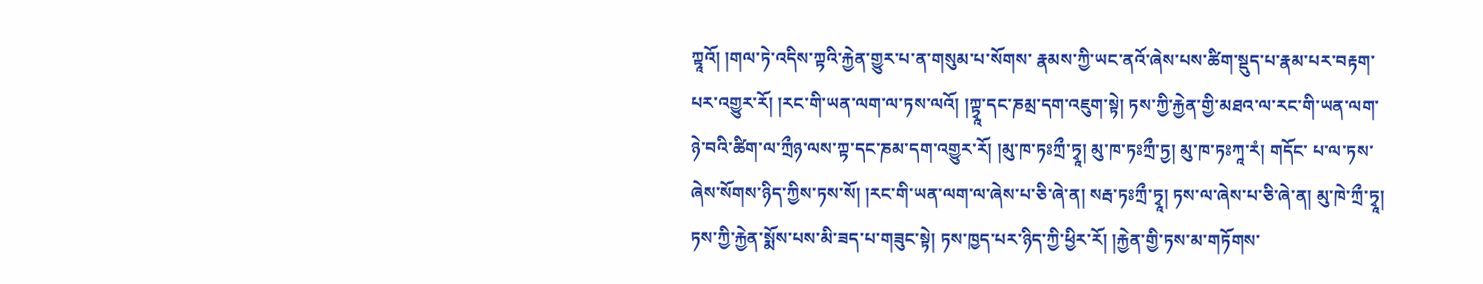ཀྟཱའོ། །གལ་ཏེ་འདིས་ཀྟའི་རྐྱེན་གྱུར་པ་ན་གསུམ་པ་སོགས་ རྣམས་ཀྱི་ཡང་ནའོ་ཞེས་པས་ཚིག་སྡུད་པ་རྣམ་པར་བརྟག་པར་འགྱུར་རོ། །རང་གི་ཡན་ལག་ལ་ཏས་ལའོ། །ཀྟྭཱ་དང་ཎམྲ་དག་འཇུག་སྟེ། ཏས་ཀྱི་རྐྱེན་གྱི་མཐའ་ལ་རང་གི་ཡན་ལག་ཉེ་བའི་ཚིག་ལ་ཀྲྀཉ་ལས་ཀྟ་དང་ཎམ་དག་འགྱུར་རོ། །མུ་ཁ་ཏཿཀྲྀ་ཏྭཱ། མུ་ཁ་ཏཿཀྲྀ་ཏྱ། མུ་ཁ་ཏཿཀཱ་རཾ། གདོང་ པ་ལ་ཏས་ཞེས་སོགས་ཉིད་ཀྱིས་ཏས་སོ། །རང་གི་ཡན་ལག་ལ་ཞེས་པ་ཅི་ཞེ་ན། སརྦ་ཏཿཀྲྀ་ཏྭཱ། ཏས་ལ་ཞེས་པ་ཅི་ཞེ་ན། མུ་ཁེ་ཀྲྀ་ཏྭཱ། ཏས་ཀྱི་རྐྱེན་སྨོས་པས་མི་ཟད་པ་གཟུང་སྟེ། ཏས་ཁྱད་པར་ཉིད་ཀྱི་ཕྱིར་རོ། །རྐྱེན་གྱི་ཏས་མ་གཏོགས་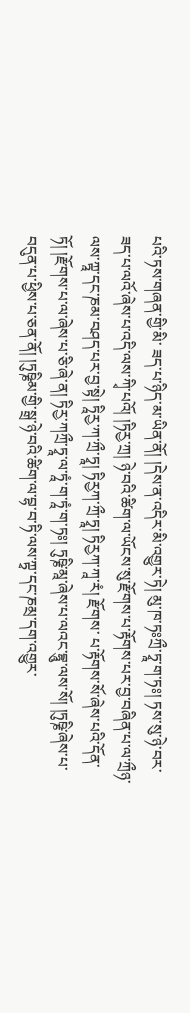པའི་ཏས་གཞན་གྱི་མི་ ཟད་པ་ཉིད་མ་ཡིན་ནོ། །དེས་ན་འདིར་མི་འགྱུར་ཏེ། མུ་ཁ་ཏཿཀྲྀ་ཏྭཱ་ག་ཏཿ། ཏས་སུ་ཉེ་བར་ཟད་པ་ལའོ་ཞེས་པ་འདི་ལས་ཀྭི་པའོ། །ཏིརྱ་ཀྲ། ཉེ་བའི་ཚིག་ལ་ཡོངས་སུ་རྫོགས་པ་རྟོགས་པར་བྱ་བཞིན་པ་ལ་ཀྲྀཉ་ལས་ཀྟཱ་དང་ཎམ་བཤད་པར་བྱ་སྟེ། ཏཱིརྱ་ཀ་ཀྲྀ་ཏྭཱ། ཏིརྱཀ་ཀྲྀ་ཏྭཱ། ཏིརྱཀ་ཀཱ་རཾ། རྫོགས་ པ་རྟོགས་སོ་ཞེས་པའི་དོན་ཏོ། །རྫོགས་པ་ལ་ཞེས་པ་ཅི་ཞེ་ན། ཏིརྱ་ཀཀྲྀ་ཏྭཱ་ལ་ཏཱཾ་ག་ཏཱཾ་ག་ཏཿ། ཏུཥྞི་མཱ་ཞེས་པ་ལའང་བྷཱུ་ལས་སོ། །ཏུཥྞི་ཞེས་པ་བདུན་པ་ཕྱིས་པ་ཅན་ནོ། །ཏུཥྞིམ་གྱི་སྒྲ་ཉེ་བའི་ཚིག་ལ་བྷ་བ་ཏི་ལས་ཀྟྭ་དང་ཎམྲ་དག་འགྱུར་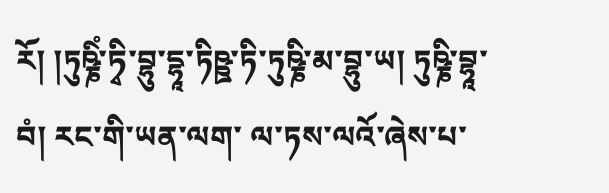རོ། །ཏུཥྞིཾ་ཏྭི་བྷུ་དྷཱ་ཏིཥྛ་ཏི་ཏུཥྞི་མ་བྷུ་ཡ། ཏུཥྞི་བྷཱ་བཾ། རང་གི་ཡན་ལག་ ལ་ཏས་ལའོ་ཞེས་པ་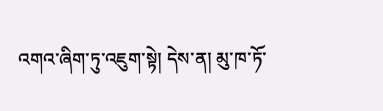འགའ་ཞིག་ཏུ་འཇུག་སྟེ། དེས་ན། མུ་ཁ་ཏོ་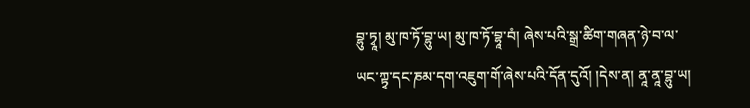བྷུ་ཏྭཱ། མུ་ཁ་ཏོ་བྷུ་ཡ། མུ་ཁ་ཏོ་བྷཱ་བཾ། ཞེས་པའི་སྒྲ་ཚིག་གཞན་ཉེ་བ་ལ་ཡང་ཀྟྭ་དང་ཎམ་དག་འཇུག་གོ་ཞེས་པའི་དོན་དུའོ། །དེས་ན། ནཱ་ནཱ་བྷུ་ཡ།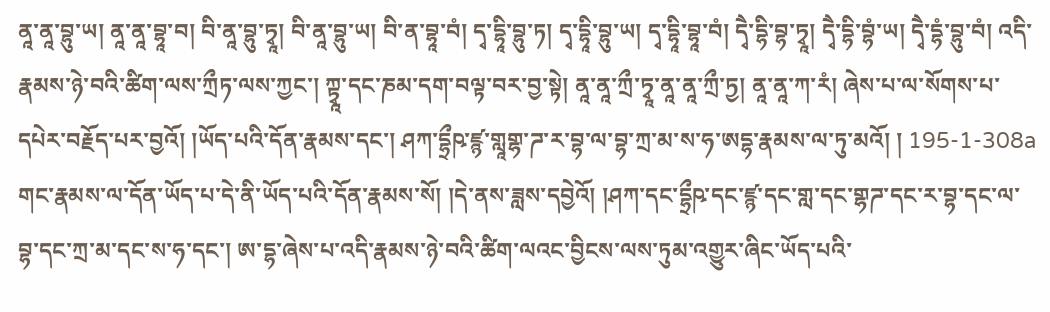ནཱ་ནཱ་བྷུ་ཡ། ནཱ་ནཱ་བྷཱ་བ། བི་ནཱ་བྷུ་ཏྭཱ། བི་ནཱ་བྷུ་ཡ། བི་ན་བྷཱ་བཾ། དྭ་དྷཱི་བྷུ་ཏ། དྭ་དྷཱི་བྷུ་ཡ། དྭ་དྷཱི་བྷཱ་བཾ། དྭཻ་དྷི་བྷ་ཏྭཱ། དྭཻ་དྷི་བྷཾ་ཡ། དྭཻ་དྷཾ་བྷུ་བཾ། འདི་རྣམས་ཉེ་བའི་ཚིག་ལས་ཀྲྀཏ་ལས་ཀྱང་། ཀྟྭཱ་དང་ཎམ་དག་བལྟ་བར་བྱ་སྟེ། ནཱ་ནཱ་ཀྲྀ་ཏྭཱ་ནཱ་ནཱ་ཀྲྀ་ཏྱ། ནཱ་ནཱ་ཀ་རཾ། ཞེས་པ་ལ་སོགས་པ་དཔེར་བརྗོད་པར་བྱའོ། །ཡོད་པའི་དོན་རྣམས་དང་། ཤཀ་དྷྲྀཥ་ཛྙ་གླཱགྷ་ཌ་ར་བྷ་ལ་བྷ་ཀྲ་མ་ས་ཧ་ཨདྷ་རྣམས་ལ་ཏུ་མའོ། ། 195-1-308a གང་རྣམས་ལ་དོན་ཡོད་པ་དེ་ནི་ཡོད་པའི་དོན་རྣམས་སོ། །དེ་ནས་ཟླས་དབྱེའོ། །ཤཀ་དང་དྷྲྀཥ་དང་ཛྙ་དང་གླ་དང་གྷཌ་དང་ར་བྷ་དང་ལ་བྷ་དང་ཀྲ་མ་དང་ས་ཧ་དང་། ཨ་དྷ་ཞེས་པ་འདི་རྣམས་ཉེ་བའི་ཚིག་ལའང་བྱིངས་ལས་ཏུམ་འགྱུར་ཞིང་ཡོད་པའི་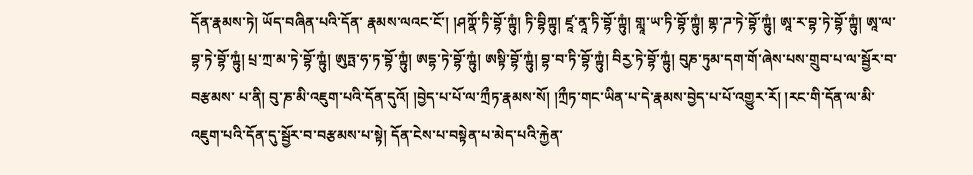དོན་རྣམས་ཏེ། ཡོད་བཞིན་པའི་དོན་ རྣམས་ལའང་ངོ་། །ཤཀྣོ་ཏི་བྷོ་ཀྟུཾ། ཏི་བྷིཀྟུ། ཛཱ་ནཱ་ཏི་བྷོ་ཀྟུཾ། གླཱ་ཡ་ཏི་བྷོ་ཀྟུཾ། གྷ་ཌ་ཏེ་བྷོ་ཀྟུཾ། ཨཱ་ར་བྷ་ཏེ་བྷོ་ཀྟུཾ། ཨཱ་ལ་བྷ་ཏེ་བྷོ་ཀྟུཾ། པྲ་ཀྲ་མ་ཏེ་བྷོ་ཀྟུཾ། ཨུཏྤ་ཧ་ཏ་བྷོ་ཀྟུཾ། ཨདྷ་ཏེ་བྷོ་ཀྟུཾ། ཨསྟི་བྷོ་ཀྟུཾ། བྷ་བ་ཏི་བྷོ་ཀྟུཾ། བིརྱ་ཏེ་བྷོ་ཀྟུཾ། བུཎ་ཏུམ་དག་གོ་ཞེས་པས་གྲུབ་པ་ལ་སྦྱོར་བ་བརྩམས་ པ་ནི། བུ་ཎ་མི་འཇུག་པའི་དོན་དུའོ། །བྱེད་པ་པོ་ལ་ཀྲྀཏ་རྣམས་སོ། །ཀྲྀཏ་གང་ཡིན་པ་དེ་རྣམས་བྱེད་པ་པོ་འགྱུར་རོ། །རང་གི་དོན་ལ་མི་འཇུག་པའི་དོན་དུ་སྦྱོར་བ་བརྩམས་པ་སྟེ། དོན་ངེས་པ་བསྟེན་པ་མེད་པའི་རྐྱེན་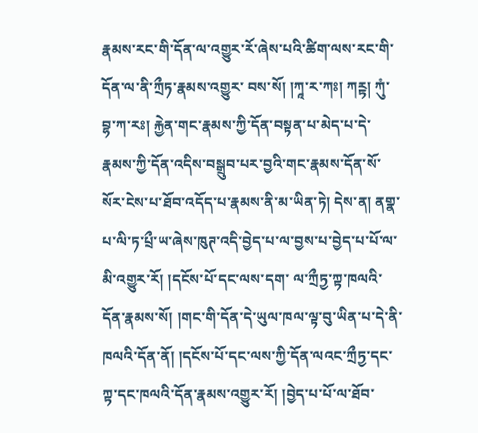རྣམས་རང་གི་དོན་ལ་འགྱུར་རོ་ཞེས་པའི་ཚིག་ལས་རང་གི་དོན་ལ་ནི་ཀྲྀཏ་རྣམས་འགྱུར་ བས་སོ། །ཀཱ་ར་ཀཿ། ཀཪྟ། ཀུཾ་བྷ་ཀ་རཿ། རྐྱེན་གང་རྣམས་ཀྱི་དོན་བསྟན་པ་མེད་པ་དེ་རྣམས་ཀྱི་དོན་འདིས་བསྒྲུབ་པར་བྱའི་གང་རྣམས་དོན་སོ་སོར་ངེས་པ་ཐོབ་འདོད་པ་རྣམས་ནི་མ་ཡིན་ཏེ། དེས་ན། ནགྣ་པ་ལི་ཏ་པྲྀ་ཡ་ཞེས་ཁུཊ་འདི་བྱེད་པ་ལ་བྱས་པ་བྱེད་པ་པོ་ལ་མི་འགྱུར་རོ། །དངོས་པོ་དང་ལས་དག་ ལ་ཀྲྀཏྱ་ཀྟ་ཁལའི་དོན་རྣམས་སོ། །གང་གི་དོན་དེ་ཡུལ་ཁལ་ལྟ་བུ་ཡིན་པ་དེ་ནི་ཁལའི་དོན་ནོ། །དངོས་པོ་དང་ལས་ཀྱི་དོན་ལའང་ཀྲྀཏྱ་དང་ཀྟ་དང་ཁལའི་དོན་རྣམས་འགྱུར་རོ། །བྱེད་པ་པོ་ལ་ཐོབ་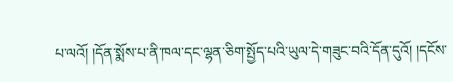པ་ལའོ། །དོན་སྨོས་པ་ནི་ཁལ་དང་ལྷན་ཅིག་སྤྱོད་པའི་ཡུལ་དེ་གཟུང་བའི་དོན་དུའོ། །དངོས་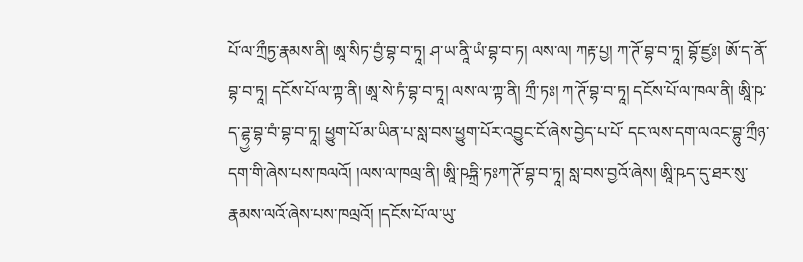པོ་ལ་ཀྲྀཏྱ་རྣམས་ནི། ཨཱ་སིཏ་བྱཾ་བྷ་བ་ཏཱ། ཤ་ཡ་ནཱི་ཡཾ་བྷ་བ་ཏ། ལས་ལ། ཀརྟ་པྱ། ཀ་ཊོ་བྷ་བ་ཏཱ། བྷོ་ཛྱཿ། ཨོ་ད་ནོ་བྷ་བ་ཏཱ། དངོས་པོ་ལ་ཀྟ་ནི། ཨཱ་སེ་ཏཾ་བྷ་བ་ཏཱ། ལས་ལ་ཀྟ་ནི། ཀྲྀ་ཏཿ། ཀ་ཊོ་བྷ་བ་ཏཱ། དངོས་པོ་ལ་ཁལ་ནི། ཨཱི་ཥ་ད་ཌྷྱ་བྷ་བཾ་བྷ་བ་ཏཱ། ཕྱུག་པོ་མ་ཡིན་པ་སླ་བས་ཕྱུག་པོར་འབྱུང་ངོ་ཞེས་བྱེད་པ་པོ་ དང་ལས་དག་ལའང་བྷུ་ཀྲྀཉ་དག་གི་ཞེས་པས་ཁལའོ། །ལས་ལ་ཁལྲ་ནི། ཨཱི་ཥཏྐྲི་ཏཿཀ་ཊོ་བྷ་བ་ཏཱ། སླ་བས་བྱའོ་ཞེས། ཨཱི་ཥད་དུ་ཐར་སུ་རྣམས་ལའོ་ཞེས་པས་ཁལྲའོ། །དངོས་པོ་ལ་ཡུ་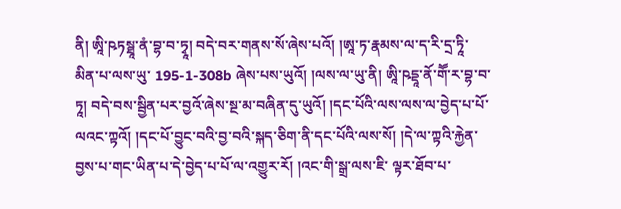ནི། ཨཱི་ཥཏསྠཱ་ནཾ་བྷ་བ་ཏྭཱ། བདེ་བར་གནས་སོ་ཞེས་པའོ། །ཨཱ་ཏ་རྣམས་ལ་ད་རི་དྲ་ཏཱི་མིན་པ་ལས་ཡུ་ 195-1-308b ཞེས་པས་ཡུའོ། །ལས་ལ་ཡུ་ནི། ཨཱི་ཥདྡཱ་ནོ་གཽ་ར་བྷ་བ་ཏཱ། བདེ་བས་སྦྱིན་པར་བྱའོ་ཞེས་སྔ་མ་བཞིན་དུ་ཡུའོ། །དང་པོའི་ལས་ལས་ལ་བྱེད་པ་པོ་ལའང་ཀྟའོ། །དང་པོ་བྱུང་བའི་བྱ་བའི་སྐད་ཅིག་ནི་དང་པོའི་ལས་སོ། །དེ་ལ་ཀྟའི་རྐྱེན་བྱས་པ་གང་ཡིན་པ་དེ་བྱེད་པ་པོ་ལ་འགྱུར་རོ། །འང་གི་སྒྲ་ལས་ཇི་ ལྟར་ཐོབ་པ་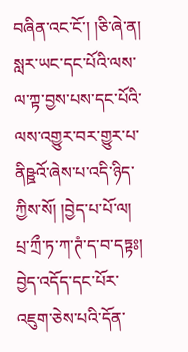བཞིན་འང་ངོ་། །ཅི་ཞེ་ན། སླར་ཡང་དང་པོའི་ལས་ལ་ཀྟ་བྱས་པས་དང་པོའི་ལས་འགྱུར་བར་གྱུར་པ་ནིཥྛའོ་ཞེས་པ་འདི་ཉིད་ཀྱིས་སོ། །བྱེད་པ་པོ་ལ། པྲ་ཀྲྀ་ཏ་ཀ་ཊཾ་ད་བ་དཏྟཿ། བྱེད་འདོད་དང་པོར་འཇུག་ཅེས་པའི་དོན་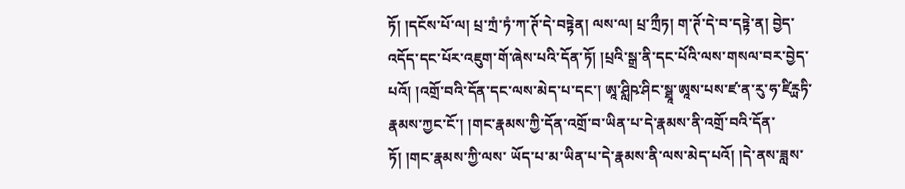ཏོ། །དངོས་པོ་ལ། པྲ་ཀྲཾ་ཏཾ་ཀ་ཊོ་དེ་བཏྟེན། ལས་ལ། པྲ་ཀྲྀཏ། ག་ཊོ་དེ་བ་དཏྟེ་ན། བྱེད་འདོད་དང་པོར་འཇུག་གོ་ཞེས་པའི་དོན་ཏོ། །པྲའི་སྒྲ་ནི་དང་པོའི་ལས་གསལ་བར་བྱེད་པའོ། །འགྲོ་བའི་དོན་དང་ལས་མེད་པ་དང་། ཨཱ་ཤླིཥ་ཤིང་སྠཱ་ཨཱས་པས་ཛ་ན་རུ་ཧ་ཛིཪྻཏི་རྣམས་ཀྱང་ངོ་། །གང་རྣམས་ཀྱི་དོན་འགྲོ་བ་ཡིན་པ་དེ་རྣམས་ནི་འགྲོ་བའི་དོན་ཏོ། །གང་རྣམས་ཀྱི་ལས་ ཡོད་པ་མ་ཡིན་པ་དེ་རྣམས་ནི་ལས་མེད་པའོ། །དེ་ནས་ཟླས་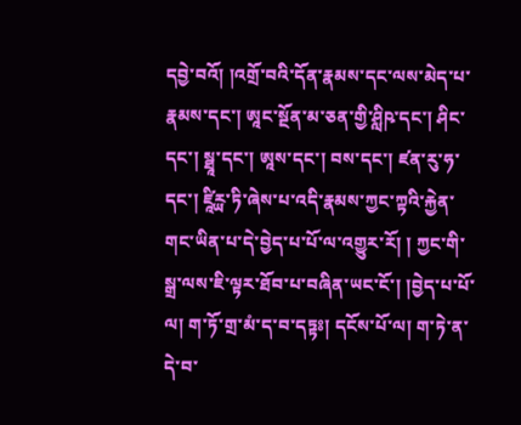དབྱེ་བའོ། །འགྲོ་བའི་དོན་རྣམས་དང་ལས་མེད་པ་རྣམས་དང་། ཨཱང་སྔོན་མ་ཅན་གྱི་ཤླིཥ་དང་། ཤིང་དང་། སྠཱ་དང་། ཨཱས་དང་། བས་དང་། ཛན་རུ་ཧ་དང་། ཛཱིཪྻ་ཏི་ཞེས་པ་འདི་རྣམས་ཀྱང་ཀྟའི་རྐྱེན་གང་ཡིན་པ་དེ་བྱེད་པ་པོ་ལ་འགྱུར་རོ། ། ཀྱང་གི་སྒྲ་ལས་ཇི་ལྟར་ཐོབ་པ་བཞིན་ཡང་ངོ་། །བྱེད་པ་པོ་ལ། ག་ཏོ་གྲ་མཾ་ད་བ་དཏྟཿ། དངོས་པོ་ལ། ག་ཏེ་ན་དེ་བ་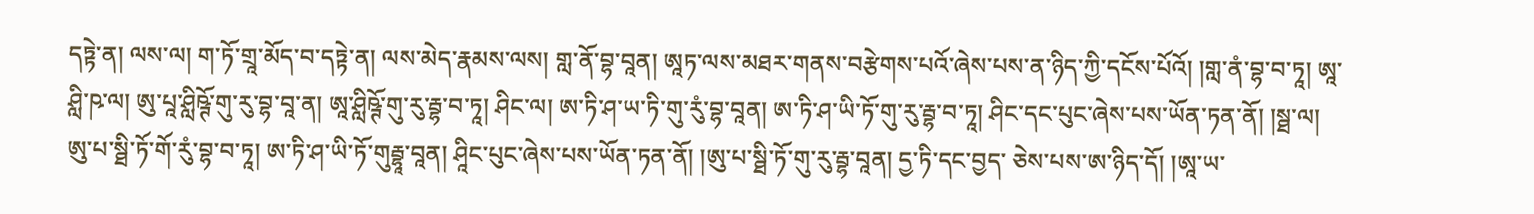དཏྟེ་ན། ལས་ལ། ག་ཏོ་གྲཱ་མོད་བ་དཏྟེ་ན། ལས་མེད་རྣམས་ལས། གླ་ནོ་བྷ་བཱན། ཨཱཏ་ལས་མཐར་གནས་བརྩེགས་པའོ་ཞེས་པས་ན་ཉིད་ཀྱི་དངོས་པོའོ། །གླ་ནཾ་བྷ་བ་ཏཱ། ཨཱ་ཤླི་ཥ་ལ། ཨུ་པཱ་ཤླིཥྚོ་གུ་རུ་བྷ་བཱ་ན། ཨཱ་ཤླིཥྚོ་གུ་རུ་རྦྷ་བ་ཏཱ། ཤིང་ལ། ཨ་ཏི་ཤ་ཡ་ཏི་གུ་རུཾ་བྷ་བཱན། ཨ་ཏི་ཤ་ཡི་ཏོ་གུ་རུ་རྦྷ་བ་ཏཱ། ཤིང་དང་པུང་ཞེས་པས་ཡོན་ཏན་ནོ། །སྠ་ལ། ཨུ་པ་སྠི་ཏོ་གོ་རུཾ་བྷ་བ་ཏཱ། ཨ་ཏི་ཤ་ཡི་ཏོ་གུརྦྷཱ་བཱན། ཤཱིང་པུང་ཞེས་པས་ཡོན་ཏན་ནོ། །ཨུ་པ་སྠི་ཏོ་གུ་རུ་རྦྷ་བཱན། དྱ་ཏི་དང་བྱད་ ཅེས་པས་ཨ་ཉིད་དོ། །ཨཱ་ཡ་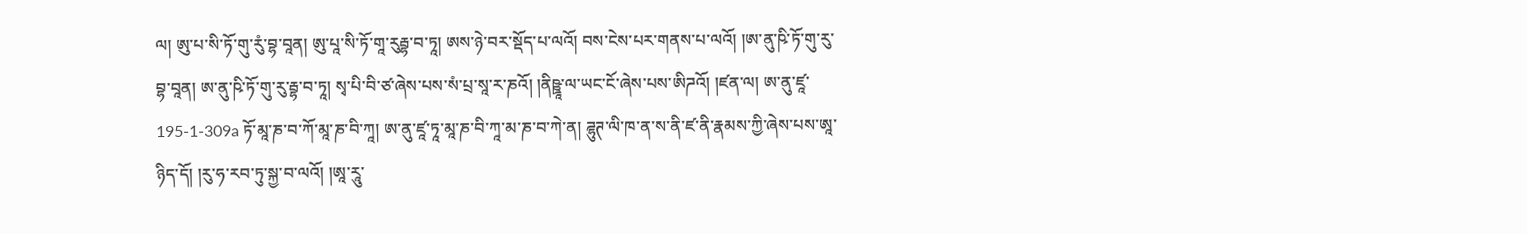ལ། ཨུ་པ་སི་ཏོ་གུ་རུཾ་བྷ་བཱན། ཨུ་པཱ་སི་ཏོ་གཱ་རུརྦྷ་བ་ཏཱ། ཨས་ཉེ་བར་སྡོད་པ་ལའོ། བས་ངེས་པར་གནས་པ་ལའོ། །ཨ་ནུ་ཥི་ཏོ་གུ་རུ་བྷ་བཱན། ཨ་ནུ་ཥི་ཏོ་གུ་རུ་རྦྷ་བ་ཏཱ། སྭ་པི་བི་ཙ་ཞེས་པས་སཾ་པྲ་སཱ་ར་ཎའོ། །ནིཥྛཱ་ལ་ཡང་ངོ་ཞེས་པས་ཨིཌའོ། །ཛན་ལ། ཨ་ནུ་ཛཱ་ 195-1-309a ཏོ་མཱ་ཎ་བ་ཀོ་མཱ་ཎ་བི་ཀཱ། ཨ་ནུ་ཛཱ་ཏཱ་མཱ་ཎ་བི་ཀཱ་མ་ཎ་བ་ཀེ་ན། ཌྷུཊ་ལི་ཁ་ན་ས་ནི་ཛ་ནི་རྣམས་ཀྱི་ཞེས་པས་ཨཱ་ཉིད་དོ། །རུ་ཧ་རབ་ཏུ་སྐྱ་བ་ལའོ། །ཨཱ་རཱུ་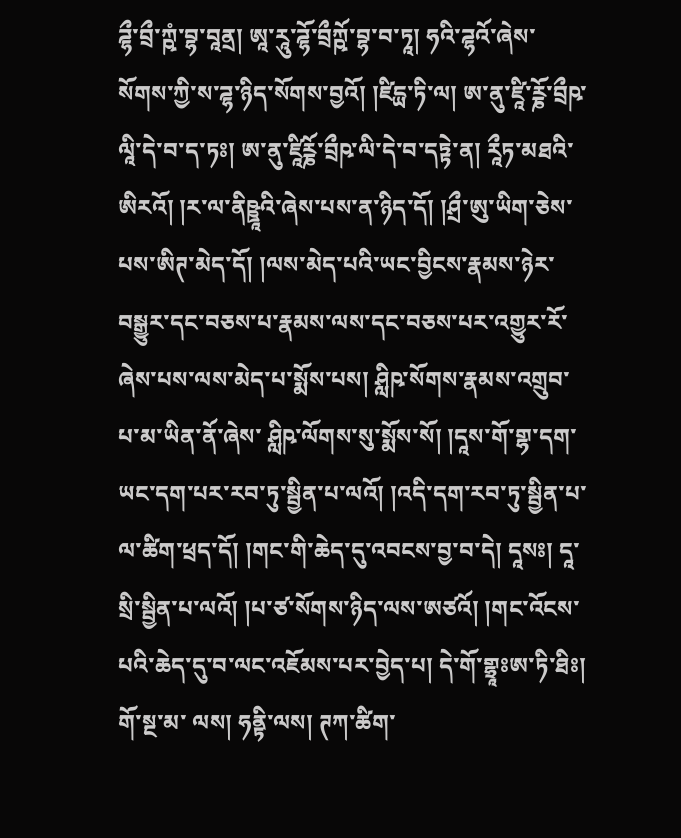ཌྷྀ་བྲྀ་ཀྵཾ་བྷ་བཱནྲ། ཨཱ་རཱུ་ཌྷོ་བྲྀཀྵོ་བྷ་བ་ཏཱ། ཧའི་ཌྷའོ་ཞེས་སོགས་ཀྱི་ས་ཌྷ་ཉིད་སོགས་བྱའོ། །ཛིདྻ་ཏི་ལ། ཨ་ནུ་ཛཱི་ཪྞོ་བྲྀཥ་ལཱི་དེ་བ་ད་ཏཿ། ཨ་ནུ་ཛཱིཪྞོ་བྲྀཥ་ལི་དེ་བ་དཏྟེ་ན། རཱྀཏ་མཐའི་ཨིརའོ། །ར་ལ་ནིཥྛཱའི་ཞེས་པས་ན་ཉིད་དོ། །ཤྲྀ་ཨུ་ཡིག་ཅེས་པས་ཨིཊ་མེད་དོ། །ལས་མེད་པའི་ཡང་བྱིངས་རྣམས་ཉེར་བསྒྱུར་དང་བཅས་པ་རྣམས་ལས་དང་བཅས་པར་འགྱུར་རོ་ཞེས་པས་ལས་མེད་པ་སྨོས་པས། ཤླིཥ་སོགས་རྣམས་འགྲུབ་པ་མ་ཡིན་ནོ་ཞེས་ ཤླིཥ་ལོགས་སུ་སྨོས་སོ། །དཱས་གོ་གྷ་དག་ཡང་དག་པར་རབ་ཏུ་སྦྱིན་པ་ལའོ། །འདི་དག་རབ་ཏུ་སྦྱིན་པ་ལ་ཚིག་ཕྲད་དོ། །གང་གི་ཆེད་དུ་འབངས་བྱ་བ་དེ། དཱསཿ། དཱ་སྲི་སྦྱིན་པ་ལའོ། །པ་ཙ་སོགས་ཉིད་ལས་ཨཙའོ། །གང་འོངས་པའི་ཆེད་དུ་བ་ལང་འཇོམས་པར་བྱེད་པ། དེ་གོ་གྷྲཱཿཨ་ཏི་ཐིཿ། གོ་སྔ་མ་ ལས། ཧནྟི་ལས། ཊཀ་ཚིག་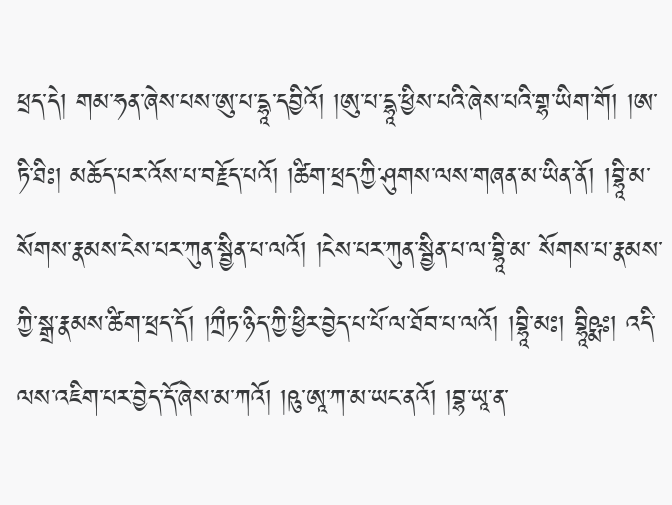ཕྲད་དེ། གམ་ཧན་ཞེས་པས་ཨུ་པ་དྷཱ་དབྱིའོ། །ཨུ་པ་དྷཱ་ཕྱིས་པའི་ཞེས་པའི་གྷ་ཡིག་གོ། །ཨ་ཏི་ཐིཿ། མཆོད་པར་འོས་པ་བརྗོད་པའོ། །ཚིག་ཕྲད་ཀྱི་ཤུགས་ལས་གཞན་མ་ཡིན་ནོ། །བྷཱི་མ་སོགས་རྣམས་ངེས་པར་ཀུན་སྦྱིན་པ་ལའོ། །ངེས་པར་ཀུན་སྦྱིན་པ་ལ་བྷཱི་མ་ སོགས་པ་རྣམས་ཀྱི་སྒྲ་རྣམས་ཚིག་ཕྲད་དོ། །ཀྲྀཏ་ཉིད་ཀྱི་ཕྱིར་བྱེད་པ་པོ་ལ་ཐོབ་པ་ལའོ། །བྷཱི་མཿ། བྷཱིཥྨཿ། འདི་ལས་འཇིག་པར་བྱེད་དོ་ཞེས་མ་ཀའོ། །ཥུ་ཨཱ་ཀ་མ་ཡང་ནའོ། །བྷ་ཡཱ་ན་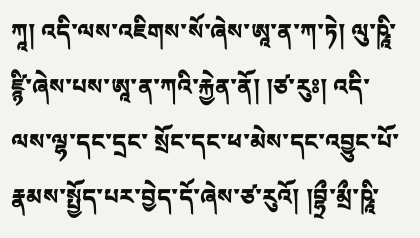ཀཱ། འདི་ལས་འཇིགས་སོ་ཞེས་ཨཱ་ན་ཀ་ཏེ། ལུ་ཥཱི་ཛྙི་ཞེས་པས་ཨཱ་ན་ཀའི་རྐྱེན་ནོ། །ཙ་རུཿ། འདི་ལས་ལྷ་དང་དྲང་ སྲོང་དང་ཕ་མེས་དང་འབྱུང་པོ་རྣམས་སྤྱོད་པར་བྱེད་དོ་ཞེས་ཙ་རུའོ། །བྷྲྀ་མྲྀ་ཥཱི་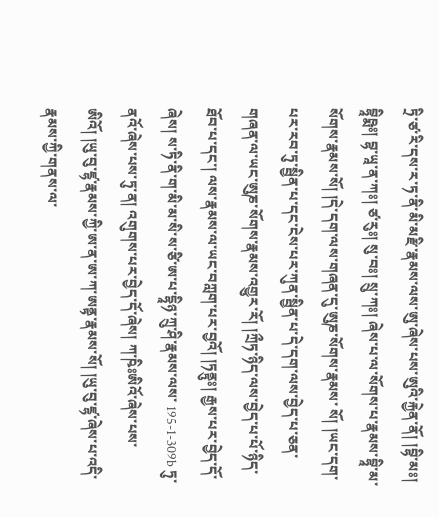ཏྲི་ཙ་རི་དས་ར་ཏ་ནི་མི་མརྫི་རྣམས་ལས་ཨུ་ཞེས་པས་ཨུའི་རྐྱེན་ནོ། །བྷི་མཿ། བྷཱིཥྨཿ། བྷ་ཡཱ་ན་ཀཿ། ཙ་རུཿ། སུ་བཿ། སྲུ་ཀཿ། ཞེས་པ་ལ་སོགས་པ་རྣམས་བྷཱི་མ་སོགས་རྣམས་སོ། །དེ་དག་ལས་གཞན་དུ་ཨུཎ་སོགས་རྣམས་ སོ། །ཡང་དག་པར་རབ་ཏུ་སྦྱིན་པ་དང་ངེས་པར་ཀུན་སྦྱིན་པ་དེ་དག་ལས་བྱེད་པ་ཅན་གཞན་ལ་ཡང་ཨུཎ་སོགས་རྣམས་འགྱུར་རོ། །ཀྲྀཏ་ཉིད་ལས་བྱེད་པ་པོ་ཉིད་ཐོབ་པ་དང་། ལས་རྣམས་ལ་ཡང་བཀླག་པར་བྱའོ། །ཏནྟུཿ། རྒྱས་པར་བྱེད་དོ་ཞེས། ས་ཏི་ནི་ག་མི་མ་སི་ས་ཙི་ཨ་པ་དྷཱིཉ་ཀྲུ་ཤི་རྣམས་ལས་ 195-1-309b ཏུ་ནའོ་ཞེས་པས་ཏུ་ན། འགུགས་པར་བྱེད་དོ་ཞེས། ཀ་ཥིཿཨིའོ་ཞེས་པས་ཨིའོ། །ཡུ་བུ་ཛྷ་རྣམས་ཀྱི་ཨ་ན་ཨ་ཀ་ཨནྟ་རྣམས་སོ། །ཡུ་བུ་ཛྷ་ཞེས་པ་འདི་རྣམས་ཀྱི་གནས་ལ་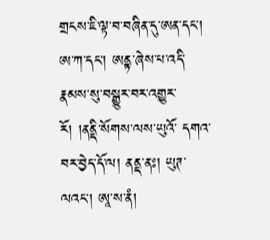གྲངས་ཇི་ལྟ་བ་བཞིན་དུ་ཨན་དང་། ཨ་ཀ་དང་། ཨནྟ་ཞེས་པ་འདི་རྣམས་སུ་བསྒྱུར་བར་འགྱུར་རོ། །ནནྡི་སོགས་ལས་ཡུའོ་ དགའ་བར་བྱེད་དོ་ལ། ནནྡ་ནཿ། ཡུཊ་ལའང་། ཨཱ་ས་ནཾ།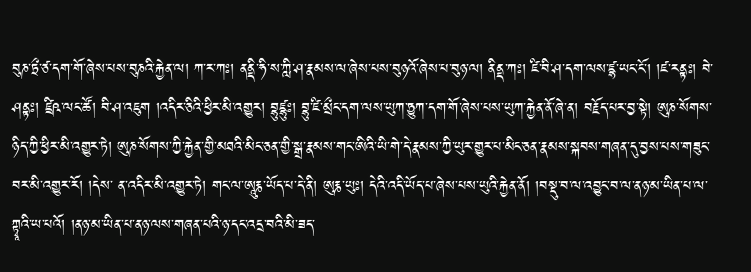བུཎ་ཏྲྀ་ཙ་དག་གོ་ཞེས་པས་བུཎའི་རྐྱེན་ལ། ཀ་ར་ཀཿ། ནནྡི་ཧི་ས་ཀླི་ཤ་རྣམས་ལ་ཞེས་པས་བུཉའོ་ཞེས་པ་བུཉ་ལ། ནིནྡ་ཀཿ། ཛི་བི་ཤ་དག་ལས་ཛྷ་ཡང་ངོ་། །ཛ་རནྟཿ། བེ་ཤནྟཿ། ཛྲིཥ་ལང་ཚོ། བི་ཤ་འཇུག །འདིར་ཅིའི་ཕྱིར་མི་འགྱུར། བྷུཛྷུཿ། བྷུ་ཛི་མྲྀང་དག་ལས་ཡུཀ་ཏྱུཀ་དག་གོ་ཞེས་པས་ཡུཀ་རྐྱེན་ནོ་ཞེ་ན། བརྗོད་པར་བྱ་སྟེ། ཨུཎ་སོགས་ཉིད་ཀྱི་ཕྱིར་མི་འགྱུར་ཏེ། ཨུཎ་སོགས་ཀྱི་རྐྱེན་གྱི་མཐའི་མིང་ཅན་གྱི་སྒྲ་རྣམས་གང་ཨིའི་ཡི་གེ་དེ་རྣམས་ཀྱི་ཡུར་གྱུར་པ་མིང་ཅན་རྣམས་སྐབས་གཞན་དུ་བྱས་པས་གཟུང་བར་མི་འགྱུར་རོ། །དེས་ ན་འདིར་མི་འགྱུར་ཏེ། གང་ལ་ཨཱུརྞ་ཡོད་པ་དེ་ནི། ཨུརྞ་ཡུཿ། དེའི་འདི་ཡོད་པ་ཞེས་པས་ཡུའི་རྐྱེན་ནོ། །བསྡུ་བ་ལ་འབྱུང་བ་ལ་ནཉ་མ་ཡིན་པ་ལ་ཀྟྭཱའི་ཡ་པའོ། །ནཉ་མ་ཡིན་པ་ནཉ་ལས་གཞན་པའི་ཉ་དང་འདྲ་བའི་མི་ཟད་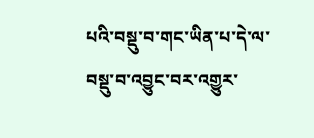པའི་བསྡུ་བ་གང་ཡིན་པ་དེ་ལ་བསྡུ་བ་འབྱུང་བར་འགྱུར་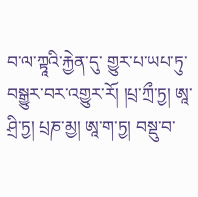བ་ལ་ཀྟཱའི་རྐྱེན་དུ་ གྱུར་པ་ཡཔ་ཏུ་བསྒྱུར་བར་འགྱུར་རོ། །པྲ་ཀྲྀ་ཏྱ། ཨཱ་ཤྲི་ཏྱ། པྲཎ་མྱ། ཨཱ་ག་ཏྱ། བསྡུ་བ་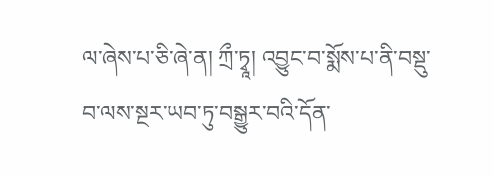ལ་ཞེས་པ་ཅི་ཞེ་ན། ཀྲྀ་ཏྭཱ། འབྱུང་བ་སྨོས་པ་ནི་བསྡུ་བ་ལས་སྔར་ཡབ་ཏུ་བསྒྱུར་བའི་དོན་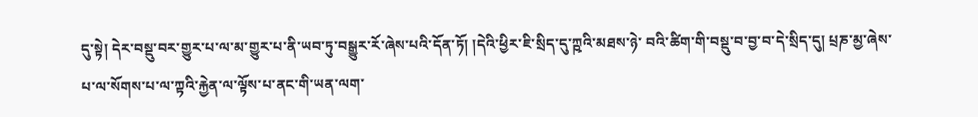དུ་སྟེ། དེར་བསྡུ་བར་གྱུར་པ་ལ་མ་གྱུར་པ་ནི་ཡབ་ཏུ་བསྒྱུར་རོ་ཞེས་པའི་དོན་ཏོ། །དེའི་ཕྱིར་ཇི་སྲིད་དུ་ཀྵའི་མཐས་ཉེ་ བའི་ཚིག་གི་བསྡུ་བ་བྱ་བ་དེ་སྲིད་དུ། པྲཎ་མྱ་ཞེས་པ་ལ་སོགས་པ་ལ་ཀྟའི་རྐྱེན་ལ་ལྟོས་པ་ནང་གི་ཡན་ལག་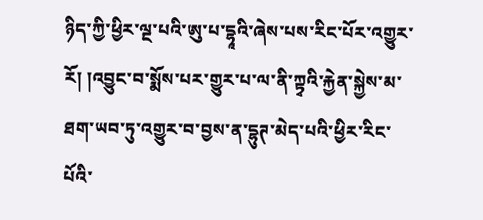ཉིད་ཀྱི་ཕྱིར་ལྔ་པའི་ཨུ་པ་དྷཱའི་ཞེས་པས་རིང་པོར་འགྱུར་རོ། །འབྱུང་བ་སྨོས་པར་གྱུར་པ་ལ་ནི་ཀྟྭའི་རྐྱེན་སྐྱེས་མ་ཐག་ཡབ་ཏུ་འགྱུར་བ་བྱས་ན་དྷུཊ་མེད་པའི་ཕྱིར་རིང་པོའི་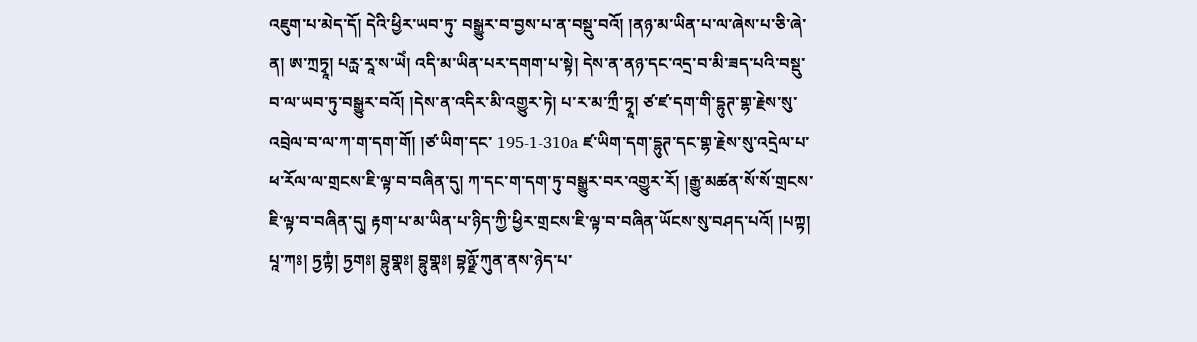འཇུག་པ་མེད་དོ། དེའི་ཕྱིར་ཡབ་ཏུ་ བསྒྱུར་བ་བྱས་པ་ན་བསྡུ་བའོ། །ནཉ་མ་ཡིན་པ་ལ་ཞེས་པ་ཅི་ཞེ་ན། ཨ་ཀྲཏྭཱ། པཪྻ་རཱ་ས་ཡེཾ། འདི་མ་ཡིན་པར་དགག་པ་སྟེ། དེས་ན་ནཉ་དང་འདྲ་བ་མི་ཟད་པའི་བསྡུ་བ་ལ་ཡབ་ཏུ་བསྒྱུར་བའོ། །དེས་ན་འདིར་མི་འགྱུར་ཏེ། པ་ར་མ་ཀྲྀ་ཏྭཱ། ཙ་ཛ་དག་གི་དྷུཊ་གྷ་རྗེས་སུ་འབྲེལ་བ་ལ་ཀ་ག་དག་གོ། །ཙ་ཡིག་དང་ 195-1-310a ཛ་ཡིག་དག་དྷུཊ་དང་གྷ་རྗེས་སུ་འདྲེལ་པ་ཕ་རོལ་ལ་གྲངས་ཇི་ལྟ་བ་བཞིན་དུ། ཀ་དང་ག་དག་ཏུ་བསྒྱུར་བར་འགྱུར་རོ། །རྒྱུ་མཚན་སོ་སོ་གྲངས་ཇི་ལྟ་བ་བཞིན་དུ། རྟག་པ་མ་ཡིན་པ་ཉིད་ཀྱི་ཕྱིར་གྲངས་ཇི་ལྟ་བ་བཞིན་ཡོངས་སུ་བཤད་པའོ། །པཀྟ། པཱ་ཀཿ། ཏྱཀྟཾ། ཏྱགཿ། བྷུགྣཿ། བྷུགྣཿ། བྷཉྫོ་ཀུན་ནས་ཉེད་པ་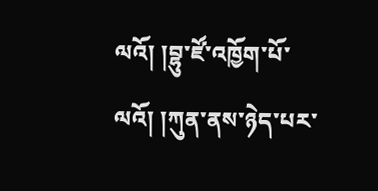ལའོ། །བྷུ་ཛོ་འཁྱོག་པོ་ལའོ། །ཀུན་ནས་ཉེད་པར་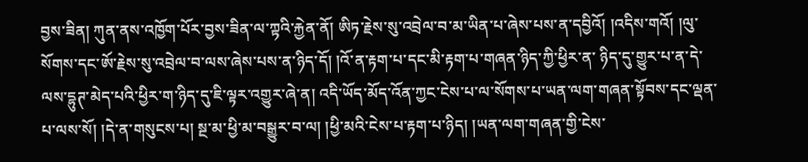བྱས་ཟིན། ཀུན་ནས་འཁྱོག་པོར་བྱས་ཟིན་ལ་ཀྟའི་རྐྱེན་ནོ། ཨིཏ་རྗེས་སུ་འབྲེལ་བ་མ་ཡིན་པ་ཞེས་པས་ན་དབྱིའོ། །འདིས་གའོ། །ལུ་སོགས་དང་ཨོ་རྗེས་སུ་འབྲེལ་བ་ལས་ཞེས་པས་ན་ཉིད་དོ། །འོ་ན་རྟག་པ་དང་མི་རྟག་པ་གཞན་ཉིད་ཀྱི་ཕྱིར་ན་ ཉིད་དུ་གྱུར་པ་ན་དེ་ལས་དྷུཊ་མེད་པའི་ཕྱིར་ག་ཉིད་དུ་ཇི་ལྟར་འགྱུར་ཞེ་ན། འདི་ཡོད་མོད་འོན་ཀྱང་ངེས་པ་ལ་སོགས་པ་ཡན་ལག་གཞན་སྟོབས་དང་ལྡན་པ་ལས་སོ། །དེ་ན་གསུངས་པ། སྔ་མ་ཕྱི་མ་བསྒྱུར་བ་ལ། །ཕྱི་མའི་ངེས་པ་རྟག་པ་ཉིད། །ཡན་ལག་གཞན་གྱི་ངེས་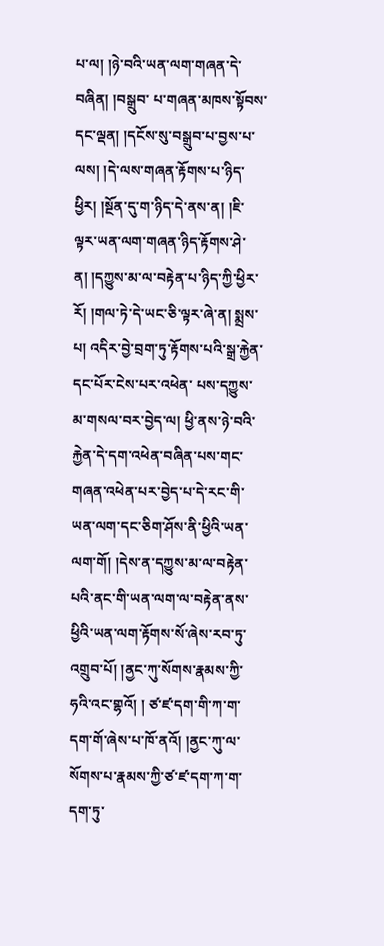པ་ལ། །ཉེ་བའི་ཡན་ལག་གཞན་དེ་བཞིན། །བསྒྲུབ་ པ་གཞན་མཁས་སྟོབས་དང་ལྡན། །དངོས་སུ་བསྒྲུབ་པ་བྱས་པ་ལས། །དེ་ལས་གཞན་རྟོགས་པ་ཉིད་ཕྱིར། །སྔོན་དུ་ག་ཉིད་དེ་ནས་ན། །ཇི་ལྟར་ཡན་ལག་གཞན་ཉིད་རྟོགས་ཤེ་ན། །དཀྱུས་མ་ལ་བརྟེན་པ་ཉིད་ཀྱི་ཕྱིར་རོ། །གལ་ཏེ་དེ་ཡང་ཅི་ལྟར་ཞེ་ན། སྨྲས་པ། འདིར་བྱེ་བྲག་ཏུ་རྟོགས་པའི་སྒྲ་རྐྱེན་དང་པོར་ངེས་པར་འཕེན་ པས་དཀྱུས་མ་གསལ་བར་བྱེད་ལ། ཕྱི་ནས་ཉེ་བའི་རྐྱེན་དེ་དག་འཕེན་བཞིན་པས་གང་གཞན་འཕེན་པར་བྱེད་པ་དེ་རང་གི་ཡན་ལག་དང་ཅིག་ཤོས་ནི་ཕྱིའི་ཡན་ལག་གོ། །དེས་ན་དཀྱུས་མ་ལ་བརྟེན་པའི་ནང་གི་ཡན་ལག་ལ་བརྟེན་ནས་ཕྱིའི་ཡན་ལག་རྟོགས་སོ་ཞེས་རབ་ཏུ་འགྲུབ་པོ། །ནྱང་ཀུ་སོགས་རྣམས་ཀྱི་ཧའི་འང་གྷའོ། ། ཙ་ཛ་དག་གི་ཀ་ག་དག་གོ་ཞེས་པ་ཁོ་ནའོ། །ནྱང་ཀུ་ལ་སོགས་པ་རྣམས་ཀྱི་ཙ་ཛ་དག་ཀ་ག་དག་ཏུ་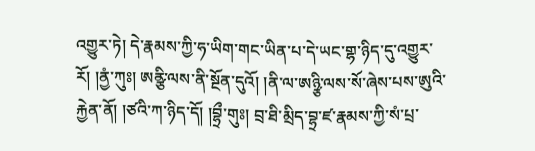འགྱུར་ཏེ། དེ་རྣམས་ཀྱི་ཧ་ཡིག་གང་ཡིན་པ་དེ་ཡང་གྷ་ཉིད་དུ་འགྱུར་རོ། །ནྱཾ་ཀུཿ། ཨནྩི་ལས་ནི་སྔོན་དུའོ། །ནི་ལ་ཨཉྩི་ལས་སོ་ཞེས་པས་ཨུའི་རྐྱེན་ནོ། །ཙའི་ཀ་ཉིད་དོ། །བྷྲྀ་གུཿ། བྲ་ཐི་མྲིད་བྷྲ་ཛ་རྣམས་ཀྱི་སཾ་པྲ་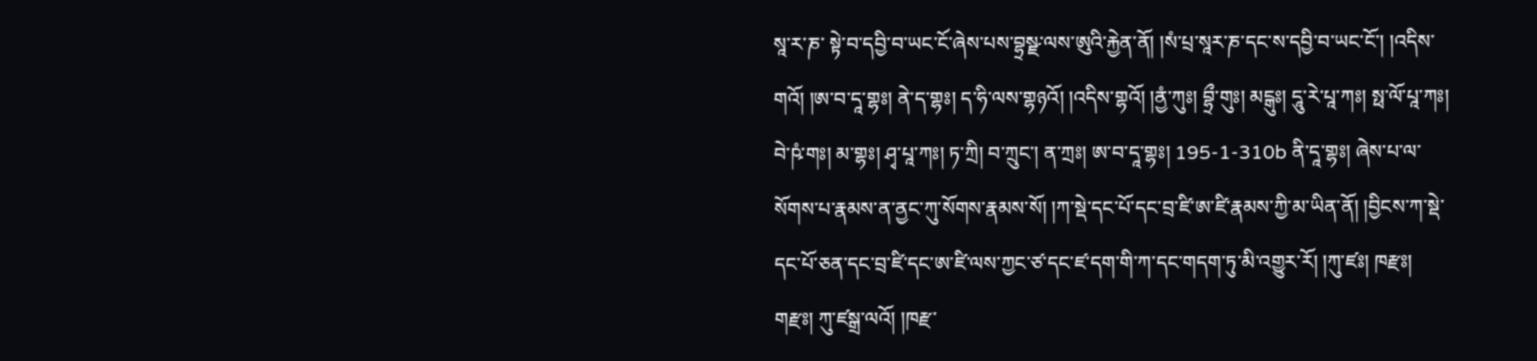སཱ་ར་ཎ་ སྟེ་བ་དབྱི་བ་ཡང་ངོ་ཞེས་པས་བྷྲསྫ་ལས་ཨུའི་རྐྱེན་ནོ། །སཾ་པྲ་སཱར་ཎ་དང་ས་དབྱི་བ་ཡང་ངོ་། །འདིས་གའོ། །ཨ་བ་དཱ་གྷཿ། ནེ་ད་གྷཿ། ད་ཧི་ལས་གྷཉའོ། །འདིས་གྷའོ། །ནྱཾ་ཀུཿ། བྷྲྀ་གུཿ། མངྒུཿ། དཱུ་རེ་པཱ་ཀཿ། སྥ་ལོ་པཱ་ཀཿ། བེ་ཥཾ་གཿ། མ་གྷཿ། ཤྭ་པཱ་ཀཿ། ཏ་ཀྲི། བ་ཀྲུང་། ན་ཀྲཿ། ཨ་བ་དཱ་གྷཿ། 195-1-310b ནི་དཱ་གྷཿ། ཞེས་པ་ལ་སོགས་པ་རྣམས་ན་ནྱང་ཀུ་སོགས་རྣམས་སོ། །ཀ་སྡེ་དང་པོ་དང་བྲ་ཛི་ཨ་ཛི་རྣམས་ཀྱི་མ་ཡིན་ནོ། །བྱིངས་ཀ་སྡེ་དང་པོ་ཅན་དང་བྲ་ཛི་དང་ཨ་ཛི་ལས་ཀྱང་ཙ་དང་ཛ་དག་གི་ཀ་དང་གདག་ཏུ་མི་འགྱུར་རོ། །ཀུ་ཛཿ། ཁརྫཿ། གརྫཿ། ཀུ་ཛསྒྲ་ལའོ། །ཁརྫ་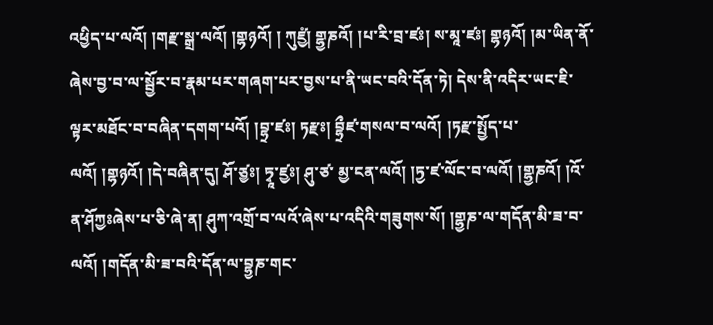འཕྱིད་པ་ལའོ། །གརྫ་སྒྲ་ལའོ། །གྷཉའོ། ། ཀུཛྱཾ། གྷྱཎའོ། །པ་རི་བྲ་ཛཿ། ས་མཱ་ཛཿ། གྷཉའོ། །མ་ཡིན་ནོ་ཞེས་བྱ་བ་ལ་སྦྱོར་བ་རྣམ་པར་གཞག་པར་བྱས་པ་ནི་ཡང་བའི་དོན་ཏེ། དེས་ནི་འདིར་ཡང་ཇི་ལྟར་མཐོང་བ་བཞིན་དགག་པའོ། །བྷྲ་ཛཿ། ཏརྫཿ། བྷྲྀཛ་གསལ་བ་ལའོ། །ཏརྫ་སྤྱོད་པ་ལའོ། །གྷཉའོ། །དེ་བཞིན་དུ། ཤོ་ཙྱཿ། ཏྭཱ་ཛྱཿ། ཤུ་ཙ་ མྱ་ངན་ལའོ། །ཏྱ་ཛ་ལོང་བ་ལའོ། །གྷྱཎའོ། །འོ་ན་ཤོཀྱཿཞེས་པ་ཅི་ཞེ་ན། ཤུཀ་འགྲོ་བ་ལའོ་ཞེས་པ་འདིའི་གཟུགས་སོ། །གྷྱཎ་ལ་གདོན་མི་ཟ་བ་ལའོ། །གདོན་མི་ཟ་བའི་དོན་ལ་བྷྱཎ་གང་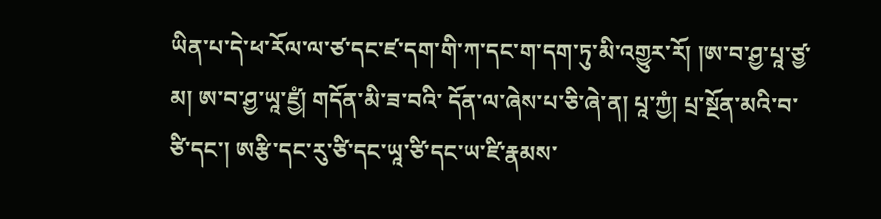ཡིན་པ་དེ་ཕ་རོལ་ལ་ཙ་དང་ཛ་དག་གི་ཀ་དང་ག་དག་ཏུ་མི་འགྱུར་རོ། །ཨ་བ་ཤྱ་པཱ་ཙྱ་མ། ཨ་བ་ཤྱ་ཡཱ་ཛྱཾ། གདོན་མི་ཟ་བའི་ དོན་ལ་ཞེས་པ་ཅི་ཞེ་ན། པཱ་ཀྱཾ། པྲ་སྔོན་མའི་བ་ཙི་དང་། ཨརྩི་དང་རུ་ཙི་དང་ཡཱ་ཙི་དང་ཡ་ཛི་རྣམས་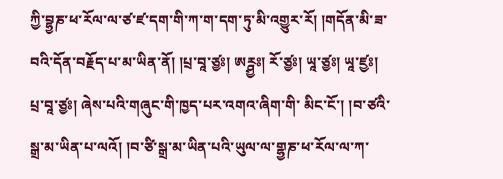ཀྱི་བྷྱཎ་ཕ་རོལ་ལ་ཙ་ཛ་དག་གི་ཀ་ག་དག་ཏུ་མི་འགྱུར་རོ། །གདོན་མི་ཟ་བའི་དོན་བརྗོད་པ་མ་ཡིན་ནོ། །པྲ་བཱ་ཙྱཿ། ཨཪྴྱཿ། རོ་ཙྱཿ། ཡཱ་ཙྱཿ། ཡཱ་ཛྱཿ། པྲ་བཱ་ཙྱཿ། ཞེས་པའི་གཞུང་གི་ཁྱད་པར་འགའ་ཞིག་གི་ མིང་ངོ་། །བ་ཙའི་སྒྲ་མ་ཡིན་པ་ལའོ། །བ་ཙི་སྒྲ་མ་ཡིན་པའི་ཡུལ་ལ་གྷྱཎ་ཕ་རོལ་ལ་ཀ་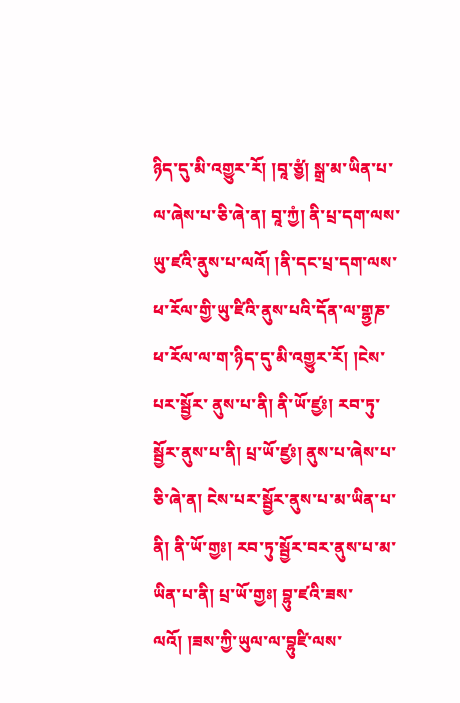ཉིད་དུ་མི་འགྱུར་རོ། །བཱ་ཙྱཾ། སྒྲ་མ་ཡིན་པ་ལ་ཞེས་པ་ཅི་ཞེ་ན། བཱ་ཀྱཾ། ནི་པྲ་དག་ལས་ཡུ་ཛའི་ནུས་པ་ལའོ། །ནི་དང་པྲ་དག་ལས་ཕ་རོལ་གྱི་ཡུ་ཛིའི་ནུས་པའི་དོན་ལ་གྷྱཎ་ཕ་རོལ་ལ་ག་ཉིད་དུ་མི་འགྱུར་རོ། །ངེས་པར་སྦྱོར་ ནུས་པ་ནི། ནི་ཡོ་ཛྱཿ། རབ་ཏུ་སྦྱོར་ནུས་པ་ནི། པྲ་ཡོ་ཛྱཿ། ནུས་པ་ཞེས་པ་ཅི་ཞེ་ན། ངེས་པར་སྦྱོར་ནུས་པ་མ་ཡིན་པ་ནི། ནི་ཡོ་གྱཿ། རབ་ཏུ་སྦྱོར་བར་ནུས་པ་མ་ཡིན་པ་ནི། པྲ་ཡོ་གྱཿ། བྷུ་ཛའི་ཟས་ལའོ། །ཟས་ཀྱི་ཡུལ་ལ་བྷུཛི་ལས་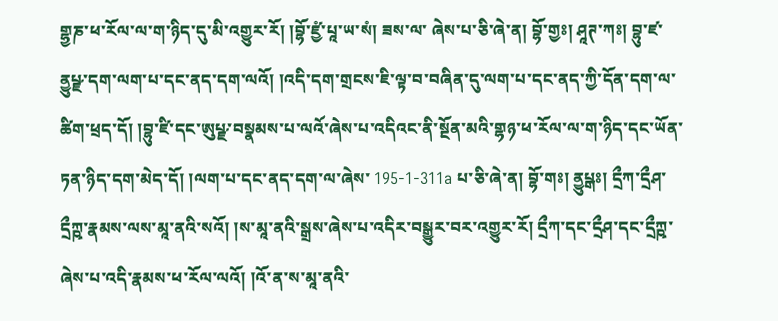གྷྱཎ་ཕ་རོལ་ལ་ག་ཉིད་དུ་མི་འགྱུར་རོ། །བྷོ་ཛྱཾ་པཱ་ཡ་སཾ། ཟས་ལ་ ཞེས་པ་ཅི་ཞེ་ན། བྷོ་གྱཿ། ཤཱཊ་ཀཿ། བྷུ་ཛ་ནྱུཔྫ་དག་ལག་པ་དང་ནད་དག་ལའོ། །འདི་དག་གྲངས་ཇི་ལྟ་བ་བཞིན་དུ་ལག་པ་དང་ནད་ཀྱི་དོན་དག་ལ་ཚིག་ཕྲད་དོ། །བྷུ་ཛི་དང་ཨུཔྫ་བསྣམས་པ་ལའོ་ཞེས་པ་འདིའང་ནི་སྔོན་མའི་གྷཉ་ཕ་རོལ་ལ་ག་ཉིད་དང་ཡོན་ཏན་ཉིད་དག་མེད་དོ། །ལག་པ་དང་ནད་དག་ལ་ཞེས་ 195-1-311a པ་ཅི་ཞེ་ན། བྷོ་གཿ། ནྱུཔྒཿ། དྲྀཀ་དྲྀཤ་དྲྀཀྵ་རྣམས་ལས་མཱ་ནའི་སའོ། །ས་མཱ་ནའི་སྒྲས་ཞེས་པ་འདིར་བསྒྱུར་བར་འགྱུར་རོ། དྲྀཀ་དང་དྲྀཤ་དང་དྲྀཀྵ་ཞེས་པ་འདི་རྣམས་ཕ་རོལ་ལའོ། །འོ་ན་ས་མཱ་ནའི་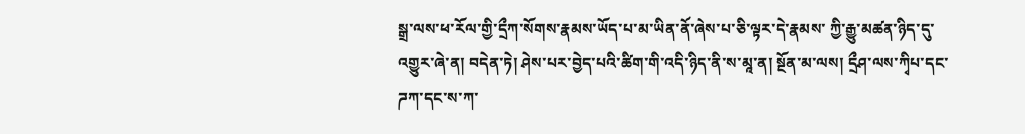སྒྲ་ལས་ཕ་རོལ་གྱི་དྲྀཀ་སོགས་རྣམས་ཡོད་པ་མ་ཡིན་ནོ་ཞེས་པ་ཅི་ལྟར་དེ་རྣམས་ ཀྱི་རྒྱུ་མཚན་ཉིད་དུ་འགྱུར་ཞེ་ན། བདེན་ཏེ། ཤེས་པར་བྱེད་པའི་ཚིག་གི་འདི་ཉིད་ནི་ས་མཱ་ན། སྔོན་མ་ལས། དྲྀཤ་ལས་ཀྭིཔ་དང་ཌཀ་དང་ས་ཀ་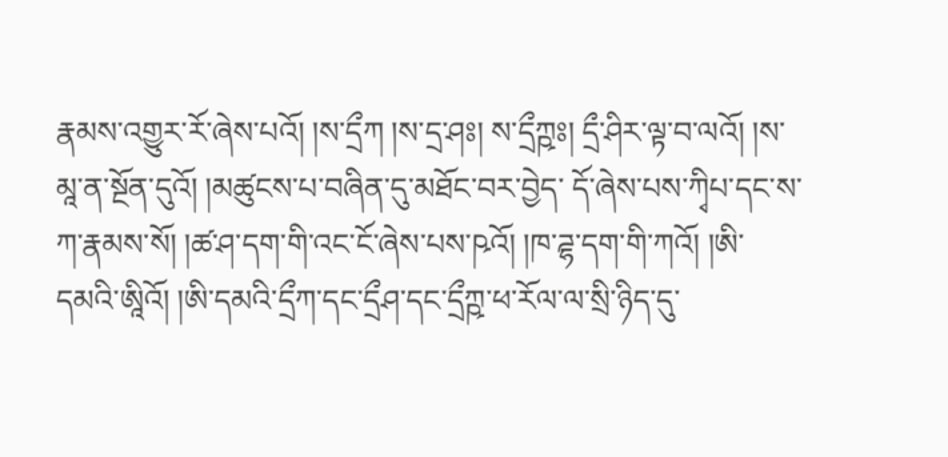རྣམས་འགྱུར་རོ་ཞེས་པའོ། །ས་དྲྀཀ །ས་དྲ་ཤཿ། ས་དྲྀཀྵཿ། དྲྀ་ཤིར་ལྟ་བ་ལའོ། །ས་མཱ་ན་སྔོན་དུའོ། །མཚུངས་པ་བཞིན་དུ་མཐོང་བར་བྱེད་ དོ་ཞེས་པས་ཀྭིཔ་དང་ས་ཀ་རྣམས་སོ། །ཚ་ཤ་དག་གི་འང་ངོ་ཞེས་པས་ཥའོ། །ཁ་ཌྷ་དག་གི་ཀའོ། །ཨི་དམའི་ཨཱིའོ། །ཨི་དམའི་དྲྀཀ་དང་དྲྀཤ་དང་དྲྀཀྵ་ཕ་རོལ་ལ་སྲི་ཉིད་དུ་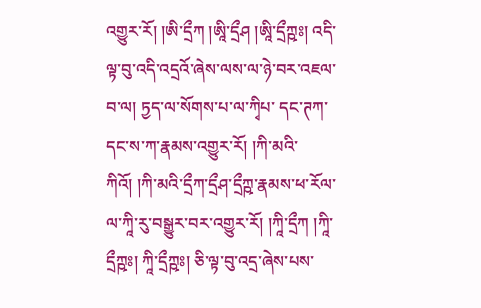འགྱུར་རོ། །ཨི་དྲྀཀ །ཨཱི་དྲྀཤ །ཨཱི་དྲྀཀྵཿ། འདི་ལྟ་བུ་འདི་འདྲའོ་ཞེས་ལས་ལ་ཉེ་བར་འཇལ་བ་ལ། ཏྱད་ལ་སོགས་པ་ལ་ཀྭིཔ་ དང་ཊཀ་དང་ས་ཀ་རྣམས་འགྱུར་རོ། །ཀི་མའི་ཀིའོ། །ཀི་མའི་དྲྀཀ་དྲྀཤ་དྲྀཀྵ་རྣམས་ཕ་རོལ་ལ་ཀཱི་རུ་བསྒྱུར་བར་འགྱུར་རོ། །ཀཱི་དྲྀཀ །ཀཱི་དྲྀཀྵཿ། ཀཱི་དྲྀཀྵཿ། ཅི་ལྟ་བུ་འདྲ་ཞེས་པས་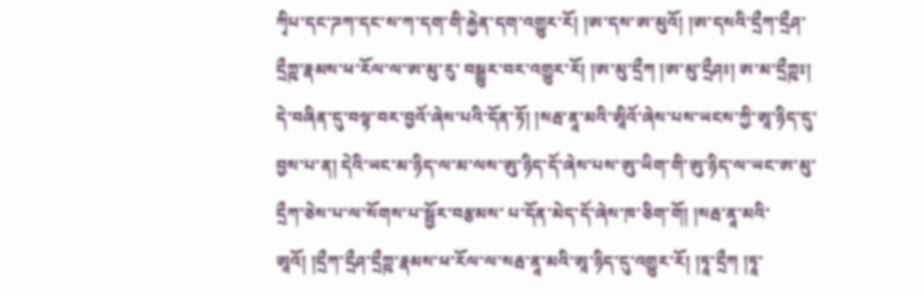ཀྭིཔ་དང་ཌཀ་དང་ས་ཀ་དག་གི་རྐྱེན་དག་འགྱུར་རོ། །ཨ་དས་ཨ་མུའོ། །ཨ་དསའི་དྲྀཀ་དྲྀཤ་དྲྀཀྵ་རྣམས་ཕ་རོལ་ལ་ཨ་མུ་རུ་ བསྒྱུར་བར་འགྱུར་རོ། །ཨ་མུ་དྲྀཀ །ཨ་མུ་དྲྀཤཿ། ཨ་མ་དྲྀཀྵཿ། དེ་བཞིན་དུ་བལྟ་བར་བྱའོ་ཞེས་པའི་དོན་ཏོ། །སརྦ་ནཱ་མའི་ཨཱིའོ་ཞེས་པས་ཡངས་ཀྱི་ཨཱ་ཉིད་དུ་བྱས་པ་ན། དེའི་ཡང་མ་ཉིད་ལ་མ་ལས་ཨུ་ཉིད་དོ་ཞེས་པས་ཨུ་ཡིག་གི་ཨུ་ཉིད་ལ་ཡང་ཨ་མུ་དྲྀཀ་ཅེས་པ་ལ་སོགས་པ་སྦྱོར་བརྩམས་ པ་དོན་མེད་དོ་ཞེས་ཁ་ཅིག་གོ། །སརྦ་ནཱ་མའི་ཨཱའོ། །དྲྀཀ་དྲྀཤ་དྲྀཀྵ་རྣམས་ཕ་རོལ་ལ་སརྦ་ནཱ་མའི་ཨཱ་ཉིད་དུ་འགྱུར་རོ། །ཏཱ་དྲྀཀ །ཏཱ་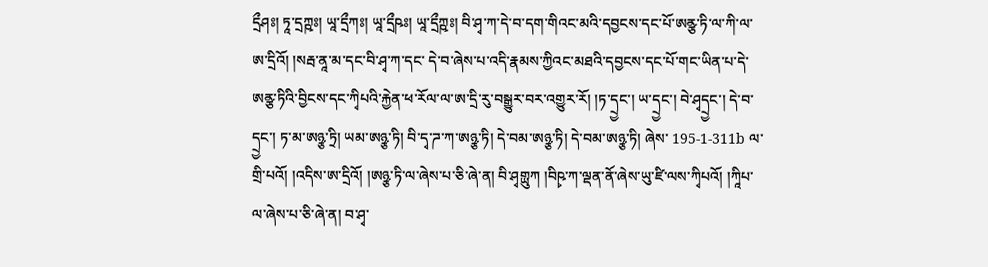དྲྀཤཿ། ཏཱ་དྲཀྵཿ། ཡཱ་དྲྀཀཿ། ཡཱ་དྲྀཥཿ། ཡཱ་དྲྀཀྵཿ། བི་ཤྭ་ཀ་དེ་བ་དག་གིའང་མའི་དབྱངས་དང་པོ་ཨནྩ་ཏི་ལ་ཀི་ལ་ཨ་དྲིའོ། །སརྦ་ནཱ་མ་དང་བི་ཤྭ་ཀ་དང་ དེ་བ་ཞེས་པ་འདི་རྣམས་ཀྱིའང་མཐའི་དབྱངས་དང་པོ་གང་ཡིན་པ་དེ་ཨནྩ་ཏིའི་བྱིངས་དང་ཀྭིཔའི་རྐྱེན་ཕ་རོལ་ལ་ཨ་དྲི་རུ་བསྒྱུར་བར་འགྱུར་རོ། །ཏ་དྲྱང་། ཡ་དྲྱང་། བེ་ཤྭདྲྱང་། དེ་བ་དྲྱང་། ཏ་མ་ཨཉྩ་ཏྲི། ཡམ་ཨཉྩ་ཏི། བི་དྭ་ཌ་ཀ་ཨཉྩ་ཏི། དེ་བམ་ཨཉྩ་ཏི། དེ་བམ་ཨཉྩ་ཏི། ཞེས་ 195-1-311b ལ་གྲི་པའོ། །འདིས་ཨ་དྲིའོ། །ཨཉྩ་ཏི་ལ་ཞེས་པ་ཅི་ཞེ་ན། བི་ཤྭགྻུཀ །བིཥྭ་ཀ་ལྡན་ནོ་ཞེས་ཡུ་ཛི་ལས་ཀྭིཔའོ། །ཀཱིཔ་ལ་ཞེས་པ་ཅི་ཞེ་ན། བ་ཤྭ་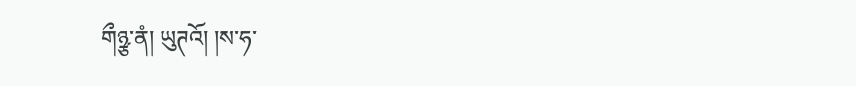གྀཉྩ་ནཾ། ཡུཊའོ། །ས་ཧ་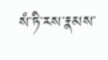སཾ་ཏི་རས་རྣམས་